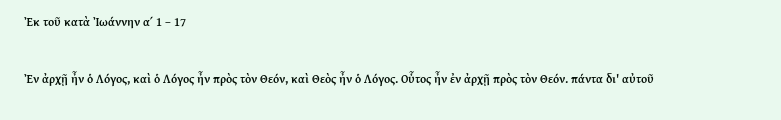Ἐκ τοῦ κατὰ Ἰωάννην α΄ 1 – 17

Ἐν ἀρχῇ ἦν ὁ Λόγος, καὶ ὁ Λόγος ἦν πρὸς τὸν Θεόν, καὶ Θεὸς ἦν ὁ Λόγος. Οὗτος ἦν ἐν ἀρχῇ πρὸς τὸν Θεόν. πάντα δι' αὐτοῦ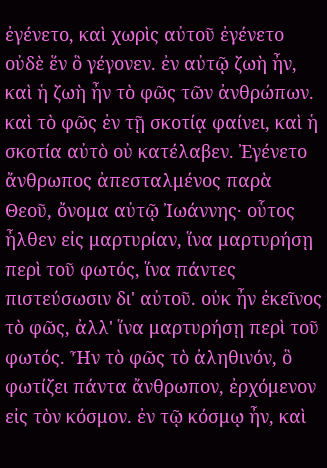ἐγένετο, καὶ χωρὶς αὐτοῦ ἐγένετο οὐδὲ ἕν ὃ γέγονεν. ἐν αὐτῷ ζωὴ ἦν, καὶ ἡ ζωὴ ἦν τὸ φῶς τῶν ἀνθρώπων. καὶ τὸ φῶς ἐν τῇ σκοτίᾳ φαίνει, καὶ ἡ σκοτία αὐτὸ οὐ κατέλαβεν. Ἐγένετο ἄνθρωπος ἀπεσταλμένος παρὰ Θεοῦ, ὄνομα αὐτῷ Ἰωάννης· οὗτος ἦλθεν εἰς μαρτυρίαν, ἵνα μαρτυρήσῃ περὶ τοῦ φωτός, ἵνα πάντες πιστεύσωσιν δι' αὐτοῦ. οὐκ ἦν ἐκεῖνος τὸ φῶς, ἀλλ' ἵνα μαρτυρήσῃ περὶ τοῦ φωτός. Ἦν τὸ φῶς τὸ ἀληθινόν, ὃ φωτίζει πάντα ἄνθρωπον, ἐρχόμενον εἰς τὸν κόσμον. ἐν τῷ κόσμῳ ἦν, καὶ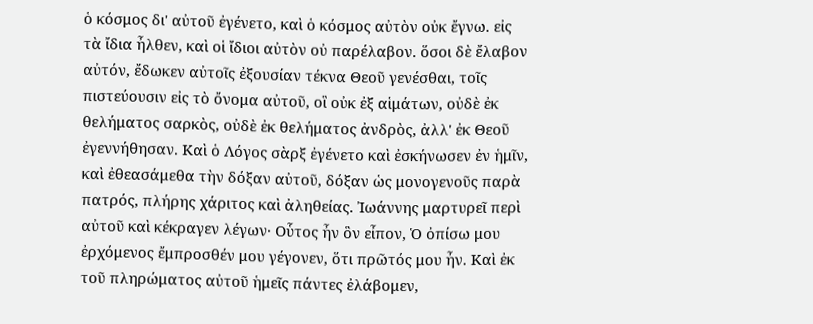ὁ κόσμος δι' αὐτοῦ ἐγένετο, καὶ ὁ κόσμος αὐτὸν οὐκ ἔγνω. εἰς τὰ ἴδια ἦλθεν, καὶ οἱ ἴδιοι αὐτὸν οὐ παρέλαβον. ὅσοι δὲ ἔλαβον αὐτόν, ἔδωκεν αὐτοῖς ἐξουσίαν τέκνα Θεοῦ γενέσθαι, τοῖς πιστεύουσιν εἰς τὸ ὄνομα αὐτοῦ, οἳ οὐκ ἐξ αἱμάτων, οὐδὲ ἐκ θελήματος σαρκὸς, οὐδὲ ἐκ θελήματος ἀνδρὸς, ἀλλ' ἐκ Θεοῦ ἐγεννήθησαν. Καὶ ὁ Λόγος σὰρξ ἐγένετο καὶ ἐσκήνωσεν ἐν ἡμῖν, καὶ ἐθεασάμεθα τὴν δόξαν αὐτοῦ, δόξαν ὡς μονογενοῦς παρὰ πατρός, πλήρης χάριτος καὶ ἀληθείας. Ἰωάννης μαρτυρεῖ περὶ αὐτοῦ καὶ κέκραγεν λέγων· Οὗτος ἦν ὃν εἶπον, Ὁ ὀπίσω μου ἐρχόμενος ἔμπροσθέν μου γέγονεν, ὅτι πρῶτός μου ἦν. Καὶ ἐκ τοῦ πληρώματος αὐτοῦ ἡμεῖς πάντες ἐλάβομεν,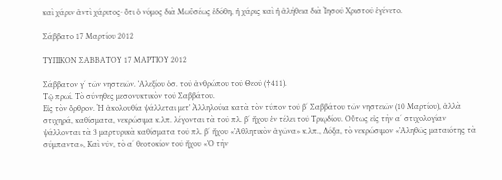καὶ χάριν ἀντὶ χάριτος· ὅτι ὁ νόμος διὰ Μωϋσέως ἐδόθη, ἡ χάρις καὶ ἡ ἀλήθεια διὰ Ἰησοῦ Χριστοῦ ἐγένετο.

Σάββατο 17 Μαρτίου 2012

ΤΥΠΙΚΟΝ ΣΑΒΒΑΤΟΥ 17 ΜΑΡΤΙΟΥ 2012

Σάββατον γ΄ τῶν νηστειῶν. ᾿Αλεξίου ὁσ. τοῦ ἀνθρώπου τοῦ Θεοῦ (†411).
Τῷ πρωί. Τὸ σύνηθες μεσονυκτικὸν τοῦ Σαββάτου.
Εἰς τὸν ὄρθρον. Ἡ ἀκολουθία ψάλλεται μετ᾿ Ἀλληλούια κατὰ τὸν τύπον τοῦ β΄ Σαββάτου τῶν νηστειῶν (10 Μαρτίου), ἀλλὰ στιχηρά, καθίσματα, νεκρώσιμα κ.λπ. λέγονται τὰ τοῦ πλ. β΄ ἤχου ἐν τέλει τοῦ Τριῳδίου. Οὕτως εἰς τὴν α΄ στιχολογίαν ψάλλονται τὰ 3 μαρτυρικὰ καθίσματα τοῦ πλ. β΄ ἤχου «᾿Αθλητικὸν ἀγῶνα» κ.λπ., Δόξα, τὸ νεκρώσιμον «᾿Αληθῶς ματαιότης τὰ σύμπαντα», Καὶ νῦν, τὸ α΄ θεοτοκίον τοῦ ἤχου «῾Ο τὴν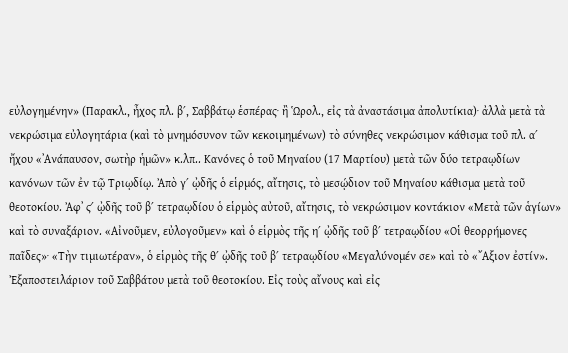εὐλογημένην» (Παρακλ., ἦχος πλ. β΄, Σαββάτῳ ἑσπέρας· ἢ Ὡρολ., εἰς τὰ ἀναστάσιμα ἀπολυτίκια)· ἀλλὰ μετὰ τὰ νεκρώσιμα εὐλογητάρια (καὶ τὸ μνημόσυνον τῶν κεκοιμημένων) τὸ σύνηθες νεκρώσιμον κάθισμα τοῦ πλ. α΄ ἤχου «᾿Ανάπαυσον, σωτὴρ ἡμῶν» κ.λπ.. Κανόνες ὁ τοῦ Μηναίου (17 Μαρτίου) μετὰ τῶν δύο τετραῳδίων κανόνων τῶν ἐν τῷ Τριῳδίῳ. Ἀπὸ γ΄ ᾠδῆς ὁ εἱρμός, αἴτησις, τὸ μεσῴδιον τοῦ Μηναίου κάθισμα μετὰ τοῦ θεοτοκίου. Ἀφ᾿ ϛ΄ ᾠδῆς τοῦ β΄ τετραῳδίου ὁ εἱρμὸς αὐτοῦ, αἴτησις, τὸ νεκρώσιμον κοντάκιον «Μετὰ τῶν ἁγίων» καὶ τὸ συναξάριον. «Αἰνοῦμεν, εὐλογοῦμεν» καὶ ὁ εἱρμὸς τῆς η΄ ᾠδῆς τοῦ β΄ τετραῳδίου «Οἱ θεορρήμονες παῖδες»· «Τὴν τιμιωτέραν», ὁ εἱρμὸς τῆς θ΄ ᾠδῆς τοῦ β΄ τετραῳδίου «Μεγαλύνομέν σε» καὶ τὸ «῎Αξιον ἐστίν». Ἐξαποστειλάριον τοῦ Σαββάτου μετὰ τοῦ θεοτοκίου. Εἰς τοὺς αἴνους καὶ εἰς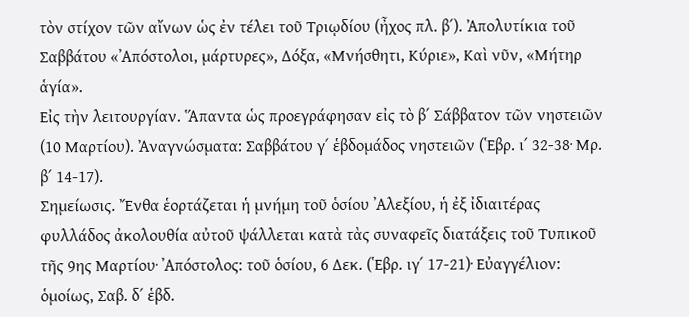τὸν στίχον τῶν αἴνων ὡς ἐν τέλει τοῦ Τριῳδίου (ἦχος πλ. β΄). Ἀπολυτίκια τοῦ Σαββάτου «᾿Απόστολοι, μάρτυρες», Δόξα, «Μνήσθητι, Κύριε», Καὶ νῦν, «Μήτηρ ἁγία».
Εἰς τὴν λειτουργίαν. Ἅπαντα ὡς προεγράφησαν εἰς τὸ β΄ Σάββατον τῶν νηστειῶν (10 Μαρτίου). Ἀναγνώσματα: Σαββάτου γ΄ ἑβδομάδος νηστειῶν (῾Εβρ. ι΄ 32-38· Μρ. β΄ 14-17).
Σημείωσις. Ἔνθα ἑορτάζεται ἡ μνήμη τοῦ ὁσίου ᾿Αλεξίου, ἡ ἐξ ἰδιαιτέρας φυλλάδος ἀκολουθία αὐτοῦ ψάλλεται κατὰ τὰς συναφεῖς διατάξεις τοῦ Τυπικοῦ τῆς 9ης Μαρτίου· ᾿Απόστολος: τοῦ ὁσίου, 6 Δεκ. (῾Εβρ. ιγ΄ 17-21)· Εὐαγγέλιον: ὁμοίως, Σαβ. δ΄ ἑβδ.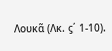Λουκᾶ (Λκ. ϛ΄ 1-10).